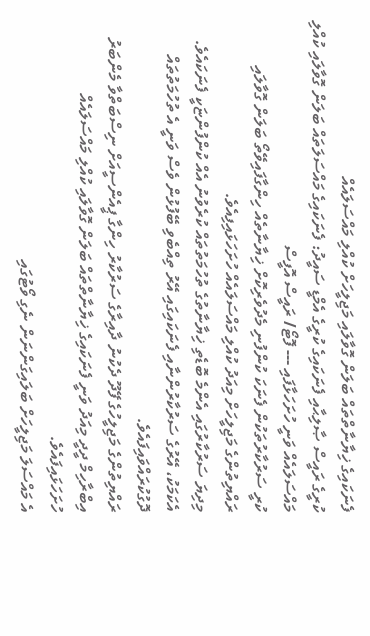ފެނަކައިގެ ޚިޔާނާތްތައް ބަލަން ގޮވާލައި މަޖިލީހަށް ކުއްލި މައްސަލައެއް
ކުރީގެ ރައީސް ޞާލިޙާއި ފެނަކައިގެ ކުރީގެ އެމްޑީ ސައީދު: ފެނަކައިގެ މައްސަލަތައް ބަލަން ގޮވާލައި ކުއްލި މައްސަލައެއް ވަނީ ހުށަހަޅާފައި --- ފޮޓޯ/ ރައީސް އޮފީސް
ކުރީ ސަރުކާރުތަކުން ފެނަކަ ކުންފުނި މެދުވެރިކޮށް ޚިޔާނާތެއް ހިންގާފައިވޭތޯ ބަލަން ގޮވާލައި ރައްޔިތުންގެ މަޖިލީހަށް މިއަދު ކުއްލި މައްސަލައެއް ހުށަހަޅައިފިއެވެ.
މިދިޔަ ސަރުކާރުގައި އެންމެ ބޮޑެތި ޚިޔާނާތުގެ ތުހުމަތުތައް ކުރެވުނު އެއް ކުންފުންޏަކީ ފެނަކައެވެ. އެކަމަކު، އޭރުގެ ސަރުކާރުންނާއި ފެނަކައިގައި އޭރު ތިއްބެވި ބޭފުޅުން ވެސް ވަނީ އެ ތުހުމަތުތައް ދޮގުކުރައްވައިފައެވެ.
ރައްޔިތުންގެ މަޖިލީހުގެ ފޭދޫ ދެކުނު ދާއިރާގެ ސަރުކާރު ހިންގާ ޕީއެންސީއަށް ނިސްބަތްވާ މެންބަރު އިބްރާހިމް ދީދީ މިއަދު ވަނީ ފެނަކައިގެ ޚިޔާނާތްތައް ބަލަން ގޮވާލައި ކުއްލި މައްސަލައެއް ހުށަހަޅައިފައެވެ.
އެ މައްސަލަ މަޖިލީހަށް ބަލައިގަންނަން ނެގި ވޯޓުގައި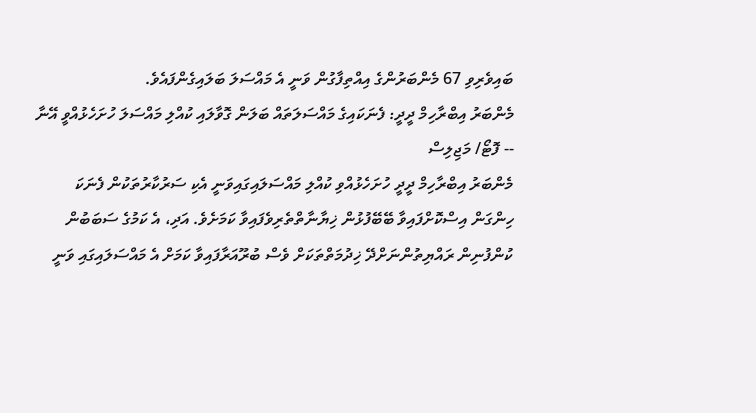ބައިވެރިވި 67 މެންބަރުންގެ އިއްތިފާގުން ވަނީ އެ މައްސަލަ ބަލައިގެންފައެވެ.
މެންބަރު އިބްރާހިމް ދީދީ: ފެނަކައިގެ މައްސަލަތައް ބަލަން ގޮވާލައި ކުއްލި މައްސަލަ ހުށަހެޅުއްވީ އޭނާ -- ފޮޓޯ/ މަޖިލިސް
މެންބަރު އިބްރާހިމް ދީދީ ހުށަހެޅުއްވި ކުއްލި މައްސަލައިގައިވަނީ އެކި ސަރުކާރުތަކުން ފެނަކަ ހިންގަން އިސްކޮށްފައިވާ ބޭބޭފުޅުން ޚިޔާނާތްތެރިވެފައިވާ ކަމަށެވެ. އަދި، އެ ކަމުގެ ސަބަބުން ކުންފުނިން ރައްޔިތުންނަށްދޭ ޚިދުމަތްތަކަށް ވެސް ބުރޫއަރާފައިވާ ކަމަށް އެ މައްސަލައިގައި ވަނީ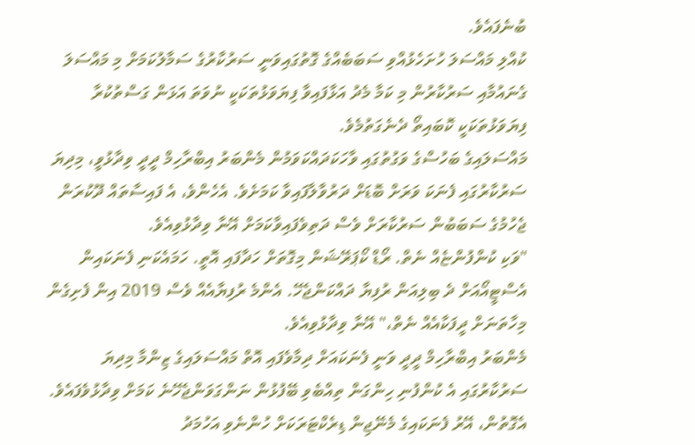ބުނެފައެވެ.
ކުއްލި މައްސަލަ ހުށަހެޅުއްވި ސަބަބެއްގެ ގޮތުގައިވަނީ ސަރުކާރުގެ ސަމާލުކަމަށް މި މައްސަލަ ގެނައުމާއި ސަރުކާރުން މި ކަމާ މެދު އަޅާފައިވާ ފިޔަވަޅުތަކަކީ ނުވަތަ އަޅަން ގަސްތުކުރާ ފިޔަވަޅުތަކަކީ ކޮބައިތޯ ދެނެގަތުމެވެ.
މައްސަލައިގެ ބަހުސްގެ ވަގުތުގައި ވާހަކަދައްކަވަމުން މެންބަރު އިބްރާހިމް ދީދީ ވިދާޅުވީ، މިދިޔަ ސަރުކާރުގައި ފެނަކަ ވަރަށް ބޮޑަށް ދަރުވާލާފައިވާ ކަމަށެވެ. އެހެންވެ، އެ ފައިސާތައް ދޫކުރަން ޖެހުމުގެ ސަބަބުން ސަރުކާރަށް ވެސް ދަތިވެފައިވާކަމަށް އޭނާ ވިދާޅުވިއެވެ.
"ވަކި ކުންފުންޏެއް ނެތް. ރޯޑް ކޯޕަރޭޝަން މިގޮތަށް ހަދާފައި އޮތީ. ހަމައެކަނި ފެނަކައިން އެސްޓީއޯއަށް ދެ ބިލިއަން ރުފިޔާ ދައްކަންޖެހޭ. އެންމެ ރުފިޔާއެއް ވެސް 2019 އިން ފެށިގެން މިހާތަނަށް ދީފަކާއެއް ނެތް،" އޭނާ ވިދާޅުވިއެވެ.
މެންބަރު އިބްރާހިމް ދީދީ ވަނީ ފެނަކައަށް ދިމާވެފައި އޮތް މައްސަލައިގެ ޒިންމާ މިދިޔަ ސަރުކާރުގައި އެ ކުންފުނި ހިންގަން ތިއްބެވި ބޭފުޅުން ނަންގަވަންޖެހޭނެ ކަމަށް ވިދާޅުވެފައެވެ. އެގޮތުން، އޭރު ފެނަކައިގެ މެނޭޖިން ޑިރެކްޓަރަކަށް ހުންނެވި އަހުމަދު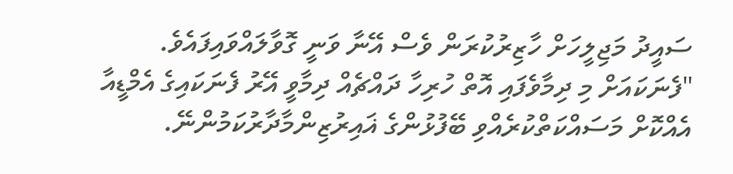ސައީދު މަޖިލީހަށް ހާޒިރުކުރަން ވެސް އޭނާ ވަނީ ގޮވާލައްވައިފައެވެ.
"ފެނަކައަށް މި ދިމާވެފައި އޮތް ހުރިހާ ދައްޗެއް ދިމާވީ އޭރު ފެނަކައިގެ އެމްޑީއާ އެއްކޮށް މަސައްކަތްކުރެއްވި ބޭފުޅުންގެ ޣައިރުޒިންމާދާރުކަމުންނޭ.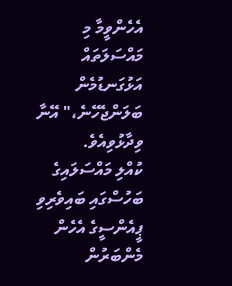އެހެންވީމާ މި މައްސަލަތައް އަޅުގަނޑުމެން ބަލަންޖެހޭނެ،" އޭނާ ވިދާޅުވިއެވެ.
ކުއްލި މައްސަލައިގެ ބަހުސްގައި ބައިވެރިވި ޕީއެންސީގެ އެހެން މެންބަރުން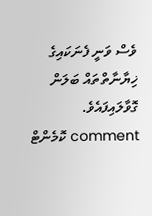ވެސް ވަނީ ފެނަކައިގެ ޚިޔާނާތްތައް ބަލަން ގޮވާލައިފައެވެ.
comment ކޮމެންޓް